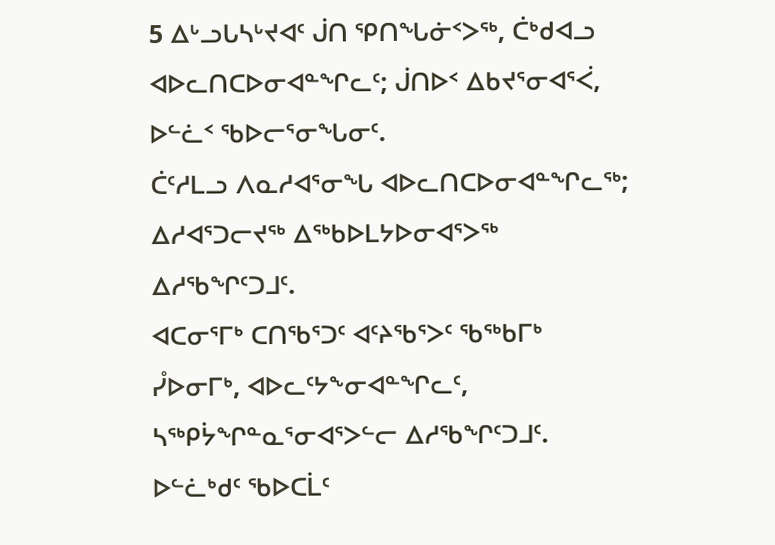5 ᐃᒡᓗᒐᓴᒡᔪᐊᑦ ᒎᑎ ᕿᑎᖓᓃᑉᐳᖅ, ᑖᒃᑯᐊᓗ ᐊᐅᓚᑎᑕᐅᓂᐊᓐᖏᓚᑦ; ᒎᑎᐅᑉ ᐃᑲᔪᕐᓂᐊᕐᐹ, ᐅᓪᓛᑉ ᖃᐅᓕᕐᓂᖓᓂᑦ.
ᑖᑦᓱᒪᓗ ᐱᓇᓱᐊᕐᓂᖓ ᐊᐅᓚᑎᑕᐅᓂᐊᓐᖏᓚᖅ; ᐃᓱᐊᕐᑐᓕᔪᖅ ᐃᖅᑲᐅᒪᔭᐅᓂᐊᕐᐳᖅ ᐃᓱᖃᖏᑦᑐᒧᑦ.
ᐊᑕᓂᕐᒥᒃ ᑕᑎᖃᕐᑐᑦ ᐊᑦᔨᖃᕐᐳᑦ ᖃᖅᑲᒥᒃ ᓮᐅᓂᒥᒃ, ᐊᐅᓚᑦᔭᖕᓂᐊᓐᖏᓚᑦ, ᓴᖅᑭᔮᖏᓐᓇᕐᓂᐊᕐᐳᓪᓕ ᐃᓱᖃᖏᑦᑐᒧᑦ.
ᐅᓪᓛᒃᑯᑦ ᖃᐅᑕᒫᑦ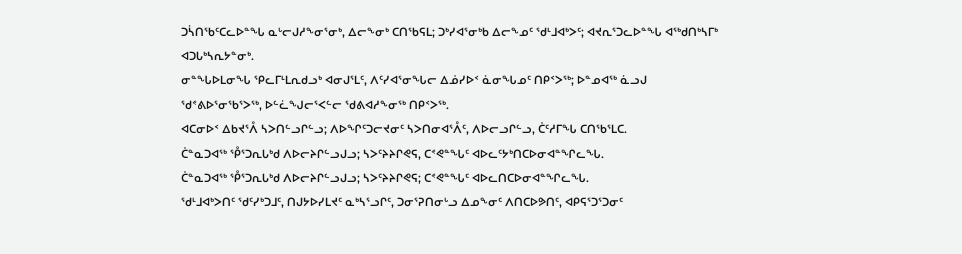ᑐᓵᑎᖃᑦᑕᓚᐅᓐᖓ ᓇᒡᓕᒍᓱᖕᓂᕐᓂᒃ, ᐃᓕᖕᓂᒃ ᑕᑎᖃᕋᒪ; ᑐᒃᓯᐊᕐᓂᒃᑲ ᐃᓕᖕᓄᑦ ᖁᒻᒧᐊᒃᐳᑦ; ᐊᔪᕆᕐᑐᓚᐅᓐᖓ ᐊᖅᑯᑎᒃᓴᒥᒃ ᐊᑐᒐᒃᓴᕆᔭᓐᓂᒃ.
ᓂᓐᖓᐅᒪᓂᖓ ᕿᓚᒥᒻᒪᕆᑯᓗᒃ ᐊᓂᒍᕐᒪᑦ, ᐱᑦᓯᐊᕐᓂᖓᓕ ᐃᓅᓯᐅᑉ ᓈᓂᖓᓄᑦ ᑎᑭᑉᐳᖅ; ᐅᓐᓄᐊᖅ ᓈᓗᒍ ᖁᕝᕕᐅᕐᓂᖃᕐᐳᖅ, ᐅᓪᓛᖑᓕᕐᐸᓪᓕ ᖁᕕᐊᓱᖕᓂᖅ ᑎᑭᑉᐳᖅ.
ᐊᑕᓂᐅᑉ ᐃᑲᔪᕐᐰ ᓴᐳᑎᓪᓗᒋᓪᓗ; ᐱᐅᖏᑦᑐᓕᔪᓂᑦ ᓴᐳᑎᓂᐊᕐᐰᑦ, ᐱᐅᓕᓗᒋᓪᓗ, ᑖᑦᓱᒥᖓ ᑕᑎᖃᕐᒪᑕ.
ᑖᓐᓇᑐᐊᖅ ᕾᕐᑐᕆᒐᒃᑯ ᐱᐅᓕᔨᒋᓪᓗᒍᓗ; ᓴᐳᑦᔨᔨᒋᕙᕋ, ᑕᕝᕙᓐᖓᑦ ᐊᐅᓚᑦᔭᒃᑎᑕᐅᓂᐊᓐᖏᓚᖓ.
ᑖᓐᓇᑐᐊᖅ ᕾᕐᑐᕆᒐᒃᑯ ᐱᐅᓕᔨᒋᓪᓗᒍᓗ; ᓴᐳᑦᔨᔨᒋᕙᕋ; ᑕᕝᕙᓐᖓᑦ ᐊᐅᓚᑎᑕᐅᓂᐊᓐᖏᓚᖓ.
ᖁᒻᒧᐊᒃᐳᑎᑦ ᖁᑦᓯᒃᑐᒧᑦ, ᑎᒍᔭᐅᓯᒪᔪᑦ ᓇᒃᓴᕐᓗᒋᑦ, ᑐᓂᕐᕈᑎᓂᒡᓗ ᐃᓄᖕᓂᑦ ᐱᑎᑕᐅᕗᑎᑦ, ᐊᑭᕋᕐᑐᕐᑐᓂᑦ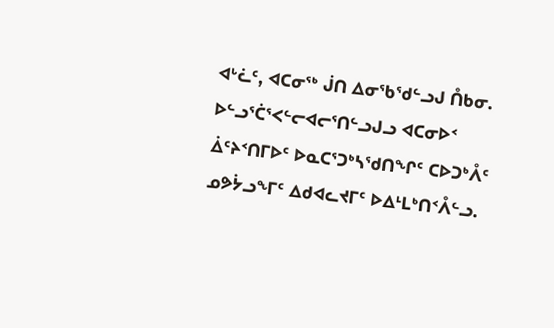ᐊᒡᓛᑦ, ᐊᑕᓂᖅ ᒎᑎ ᐃᓂᖃᖁᓪᓗᒍ ᑍᑲᓂ.
ᐅᓪᓗᕐᑖᕐᐸᓪᓕᐊᓕᕐᑎᓪᓗᒍᓗ ᐊᑕᓂᐅᑉ ᐄᑦᔨᑉᑎᒥᐅᑦ ᐅᓇᑕᕐᑐᒃᓴᖁᑎᖏᑦ ᑕᐅᑐᒃᐰᑦ ᓄᕗᔮᓗᖕᒥᑦ ᐃᑯᐊᓚᔪᒥᑦ ᐅᐃᒻᒪᒃᑎᑉᐰᓪᓗ.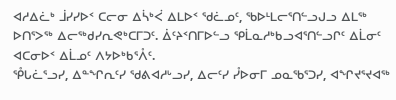ᐊᓱᐃᓛᒃ ᒨᓯᓯᐅᑉ ᑕᓕᓂ ᐃᓵᒃᐹ ᐃᒪᐅᑉ ᖁᓛᓄᑦ, ᖃᐅᒻᒪᓕᕐᑎᓪᓗᒍᓗ ᐃᒪᖅ ᐅᑎᕐᐳᖅ ᐃᓕᖅᑯᓯᕆᕙᒃᑕᒥᑐᑦ. ᐄᑦᔨᑉᑎᒥᐅᓪᓗ ᕿᒫᓇᓱᒃᑲᓗᐊᕐᑎᓪᓗᒋᑦ ᐃᒫᓂᑦ ᐊᑕᓂᐅᑉ ᐃᒫᓄᑦ ᐱᔭᐅᒃᑲᕐᐰᑦ.
ᕾᒐᓛᕐᓗᓯ, ᐃᓐᖏᕆᑦᓯ ᖁᕕᐊᓱᒡᓗᓯ, ᐃᓕᑦᓯ ᓮᐅᓂᒥ ᓄᓇᖃᕐᑐᓯ, ᐊᖏᔪᕐᔪᐊᖅ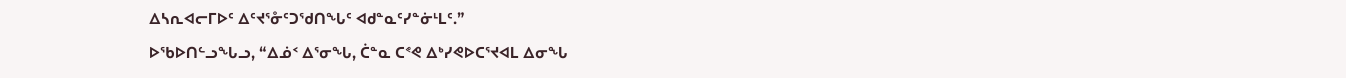ᐃᓴᕆᐊᓕᒥᐅᑦ ᐃᑦᔪᕐᓁᑦᑐᖁᑎᖓᑦ ᐊᑯᓐᓇᑦᓯᓐᓃᒻᒪᑦ.”
ᐅᖃᐅᑎᓪᓗᖓᓗ, “ᐃᓅᑉ ᐃᕐᓂᖓ, ᑖᓐᓇ ᑕᕝᕙ ᐃᒃᓯᕙᐅᑕᕐᔪᐊᒪ ᐃᓂᖓ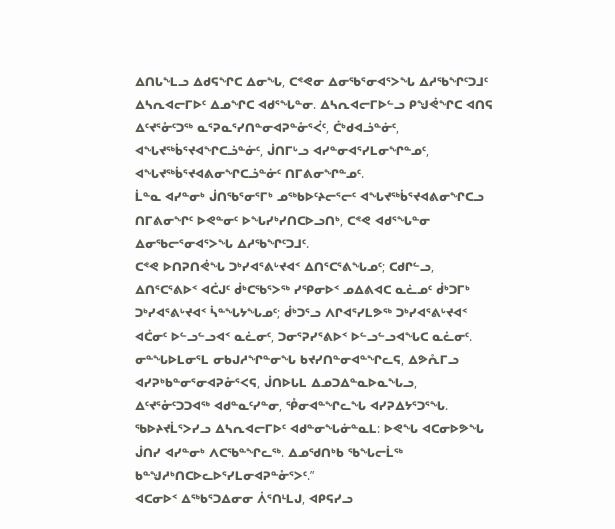ᐃᑎᒐᖕᒪᓗ ᐃᑯᕋᖏᑕ ᐃᓂᖓ, ᑕᕝᕙᓂ ᐃᓂᖃᕐᓂᐊᕐᐳᖓ ᐃᓱᖃᖏᑦᑐᒧᑦ ᐃᓴᕆᐊᓕᒥᐅᑦ ᐃᓄᖏᑕ ᐊᑯᕐᖓᓐᓂ. ᐃᓴᕆᐊᓕᒥᐅᓪᓗ ᑭᖑᕚᖏᑕ ᐊᑎᕋ ᐃᑦᔪᕐᓁᑦᑐᖅ ᓇᕐᕈᓇᕐᓯᑎᓐᓂᐊᕈᓐᓁᕐᐹᑦ, ᑖᒃᑯᐊᓘᓐᓃᑦ, ᐊᖓᔪᖅᑳᕐᔪᐊᖏᑕᓘᓐᓃᑦ, ᒎᑎᒥᒡᓗ ᐊᓯᓐᓂᐊᕐᓯᒪᓂᖏᓐᓄᑦ, ᐊᖓᔪᖅᑳᕐᔪᐊᕕᓂᖏᑕᓘᓐᓃᑦ ᑎᒥᕕᓂᖏᓐᓄᑦ.
ᒫᓐᓇ ᐊᓯᓐᓂᒃ ᒎᑎᖃᕐᓂᕐᒥᒃ ᓄᖅᑲᐅᑦᔨᓕᕐᓕᑦ ᐊᖓᔪᖅᑳᕐᔪᐊᕕᓂᖏᑕᓗ ᑎᒥᕕᓂᖏᑦ ᐅᕙᓐᓂᑦ ᐅᖓᓯᒃᓯᑎᑕᐅᓗᑎᒃ, ᑕᕝᕙ ᐊᑯᕐᖓᓐᓂ ᐃᓂᖃᓕᕐᓂᐊᕐᐳᖓ ᐃᓱᖃᖏᑦᑐᒧᑦ.
ᑕᕝᕙ ᐅᑎᕈᑎᕚᖓ ᑐᒃᓯᐊᕐᕕᒡᔪᐊᑉ ᐃᑎᕐᑕᕐᕕᖓᓄᑦ; ᑕᑯᒋᓪᓗ, ᐃᑎᕐᑕᕐᕕᐅᑉ ᐊᑖᒍᑦ ᑰᒃᑕᖃᕐᐳᖅ ᓯᕿᓂᐅᑉ ᓄᐃᕕᐊᑕ ᓇᓛᓄᑦ ᑰᒃᑐᒥᒃ ᑐᒃᓯᐊᕐᕕᒡᔪᐊᑉ ᓵᓐᖓᔭᖓᓄᑦ; ᑰᒃᑐᕐᓗ ᐱᒋᐊᕐᓯᒪᕗᖅ ᑐᒃᓯᐊᕐᕕᒡᔪᐊᑉ ᐊᑖᓂᑦ ᐅᓪᓗᓪᓗᐊᑉ ᓇᓛᓂᑦ, ᑐᓂᕐᕈᓯᕐᕕᐅᑉ ᐅᓪᓗᓪᓗᐊᖓᑕ ᓇᓛᓂᑦ.
ᓂᓐᖓᐅᒪᓂᕐᒪ ᓂᑲᒍᓱᖏᓐᓂᖓ ᑲᔪᓯᑎᓐᓂᐊᓐᖏᓚᕋ, ᐃᕗᕅᒥᓗ ᐊᓯᕈᒃᑲᓐᓂᕐᓂᐊᕈᓁᕐᐸᕋ, ᒎᑎᐅᒐᒪ ᐃᓄᑐᐃᓐᓇᐅᓇᖓᓗ, ᐃᑦᔪᕐᓁᑦᑐᑐᐊᖅ ᐊᑯᓐᓇᑦᓯᓐᓂ, ᕾᓂᐊᓐᖏᓚᖓ ᐊᓯᕈᐃᔭᕐᑐᕐᖓ.
ᖃᐅᔨᔪᒫᕐᐳᓯᓗ ᐃᓴᕆᐊᓕᒥᐅᑦ ᐊᑯᓐᓂᖓᓃᓐᓇᒪ: ᐅᕙᖓ ᐊᑕᓂᐅᕗᖓ ᒎᑎᓯ ᐊᓯᓐᓂᒃ ᐱᑕᖃᓐᖏᓚᖅ. ᐃᓄᖁᑎᒃᑲ ᖃᖓᓕᒫᖅ ᑲᓐᖑᓱᒃᑎᑕᐅᓚᐅᕐᓯᒪᓂᐊᕈᓐᓁᕐᐳᑦ.”
ᐊᑕᓂᐅᑉ ᐃᖅᑲᕐᑐᐃᓂᓂ ᐲᕐᑎᒻᒪᒍ, ᐊᑭᕋᓯᓗ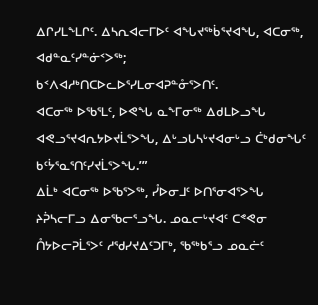ᐃᒋᓯᒪᖕᒪᒋᑦ. ᐃᓴᕆᐊᓕᒥᐅᑦ ᐊᖓᔪᖅᑳᕐᔪᐊᖓ, ᐊᑕᓂᖅ, ᐊᑯᓐᓇᑦᓯᓐᓃᑉᐳᖅ; ᑲᑉᐱᐊᓱᒃᑎᑕᐅᓚᐅᕐᓯᒪᓂᐊᕈᓐᓁᕐᐳᑎᑦ.
ᐊᑕᓂᖅ ᐅᖃᕐᒪᑦ, ᐅᕙᖓ ᓇᖕᒥᓂᖅ ᐃᑯᒪᐅᓗᖓ ᐊᕙᓗᕐᔪᐊᕆᔭᐅᔪᒫᕐᐳᖓ, ᐃᒡᓗᒐᓴᒡᔪᐊᓂᒡᓗ ᑖᒃᑯᓂᖓᑦ ᑲᑦᔮᕐᓇᕐᑎᑦᓯᔪᒫᕐᐳᖓ.’”
ᐃᒫᒃ ᐊᑕᓂᖅ ᐅᖃᕐᐳᖅ, ᓮᐅᓂᒧᑦ ᐅᑎᕐᓂᐊᕐᐳᖓ ᔨᕉᓴᓕᒥᓗ ᐃᓂᖃᓕᕐᓗᖓ. ᓄᓇᓕᒡᔪᐊᑦ ᑕᕝᕙᓂ ᑍᔭᐅᓕᕈᒫᕐᐳᑦ ᓱᖁᓯᔪᐃᑦᑐᒥᒃ, ᖃᖅᑲᕐᓗ ᓄᓇᓖᑦ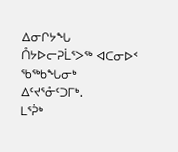ᐃᓂᒋᔭᖓ ᑍᔭᐅᓕᕈᒫᕐᐳᖅ ᐊᑕᓂᐅᑉ ᖃᖅᑲᖓᓂᒃ ᐃᑦᔪᕐᓁᑦᑐᒥᒃ.
ᒪᕐᕉᒃ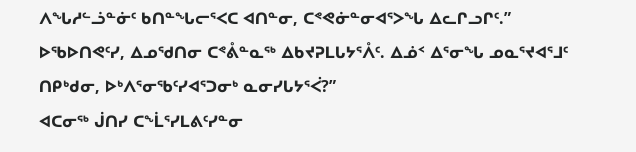ᐱᖓᓱᓪᓘᓐᓃᑦ ᑲᑎᓐᖓᓕᕐᐸᑕ ᐊᑎᓐᓂ, ᑕᕝᕙᓃᓐᓂᐊᕐᐳᖓ ᐃᓚᒋᓗᒋᑦ.”
ᐅᖃᐅᑎᕙᑦᓯ, ᐃᓄᖁᑎᓂ ᑕᕝᕔᓐᓇᖅ ᐃᑲᔪᕈᒪᒐᔭᕐᐰᑦ. ᐃᓅᑉ ᐃᕐᓂᖓ ᓄᓇᕐᔪᐊᕐᒧᑦ ᑎᑭᒃᑯᓂ, ᐅᒃᐱᕐᓂᖃᑦᓯᐊᕐᑐᓂᒃ ᓇᓂᓯᒐᔭᕐᐹ?”
ᐊᑕᓂᖅ ᒎᑎᓯ ᑕᖕᒫᕐᓯᒪᕕᑦᓯᓐᓂ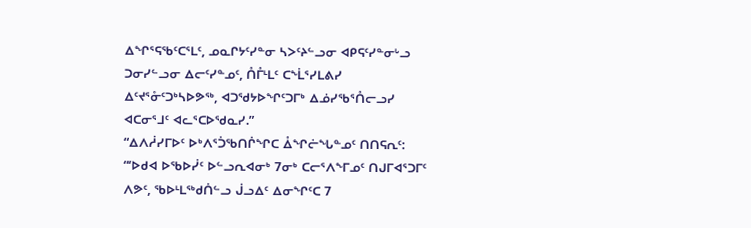ᐃᖏᕐᕋᖃᑦᑕᕐᒪᑦ, ᓄᓇᒋᔭᑦᓯᓐᓂ ᓴᐳᑦᔨᓪᓗᓂ ᐊᑭᕋᑦᓯᓐᓂᒡᓗ ᑐᓂᓯᓪᓗᓂ ᐃᓕᑦᓯᓐᓄᑦ, ᑍᒤᒻᒪᑦ ᑕᖕᒫᕐᓯᒪᕕᓯ ᐃᑦᔪᕐᓁᑦᑐᒃᓴᐅᕗᖅ, ᐊᑐᖁᔭᐅᖏᑦᑐᒥᒃ ᐃᓅᓯᖃᕐᑍᓕᓗᓯ ᐊᑕᓂᕐᒧᑦ ᐊᓚᕐᑕᐅᖁᓇᓯ.”
“ᐃᐱᓲᓯᒥᐅᑦ ᐅᒃᐱᕐᑑᖃᑎᒌᖏᑕ ᐂᖏᓖᖓᓐᓄᑦ ᑎᑎᕋᕆᑦ: “‘ᐅᑯᐊ ᐅᖃᐅᓰᑦ ᐅᓪᓗᕆᐊᓂᒃ 7ᓂᒃ ᑕᓕᕐᐱᖕᒥᓄᑦ ᑎᒍᒥᐊᕐᑐᒥᑦ ᐱᕗᑦ, ᖃᐅᒻᒪᖅᑯᑏᓪᓗ ᒎᓗᐃᑦ ᐃᓂᖏᑦᑕ 7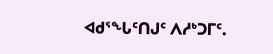ᐊᑯᕐᖓᑦᑎᒍᑦ ᐱᓱᒃᑐᒥᑦ.